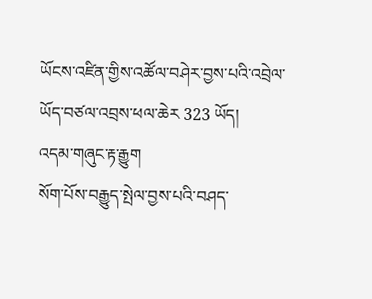ཡོངས་འཛིན་གྱིས་འཚོལ་བཤེར་བྱས་པའི་འབྲེལ་ཡོད་བཙལ་འབྲས་ཕལ་ཆེར 323 ཡོད།
འདམ་གཞུང་རྟ་རྒྱུག
སོག་པོས་བརྒྱུད་སྤེལ་བྱས་པའི་བཤད་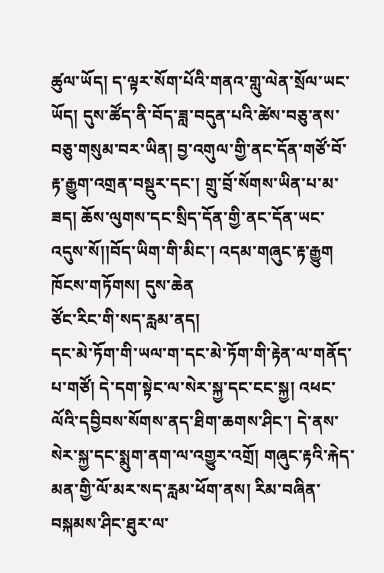ཚུལ་ཡོད། ད་ལྟར་སོག་པོའི་གནའ་གླུ་ལེན་སྲོལ་ཡང་ཡོད། དུས་ཚོད་ནི་བོད་ཟླ་བདུན་པའི་ཚེས་བཅུ་ནས་བཅུ་གསུམ་བར་ཡིན། བྱ་འགུལ་གྱི་ནང་དོན་གཙོ་བོ་རྟ་རྒྱུག་འགྲན་བསྡུར་དང་། གྲུ་བྲོ་སོགས་ཡིན་པ་མ་ཟད། ཆོས་ལུགས་དང་སྲིད་དོན་གྱི་ནང་དོན་ཡང་འདུས་སོ།།བོད་ཡིག་གི་མིང་། འདམ་གཞུང་རྟ་རྒྱུག ཁོངས་གཏོགས། དུས་ཆེན
ཙོང་རིང་གི་སད་རླམ་ནད།
དང་མེ་ཏོག་གི་ཡལ་ག་དང་མེ་ཏོག་གི་རྟེན་ལ་གནོད་པ་གཙོ། དེ་དག་སྟེང་ལ་སེར་སྐྱ་དང་ངང་སྐྱ། འཕང་ལོའི་དབྱིབས་སོགས་ནད་ཐིག་ཆགས་ཤིང་། དེ་ནས་སེར་སྐྱ་དང་སྨུག་ནག་ལ་འགྱུར་འགྲོ། གཞུང་རྟའི་རྐེད་མན་གྱི་ལོ་མར་སད་རླམ་ཕོག་ནས། རིམ་བཞིན་བསྐམས་ཤིང་ཐུར་ལ་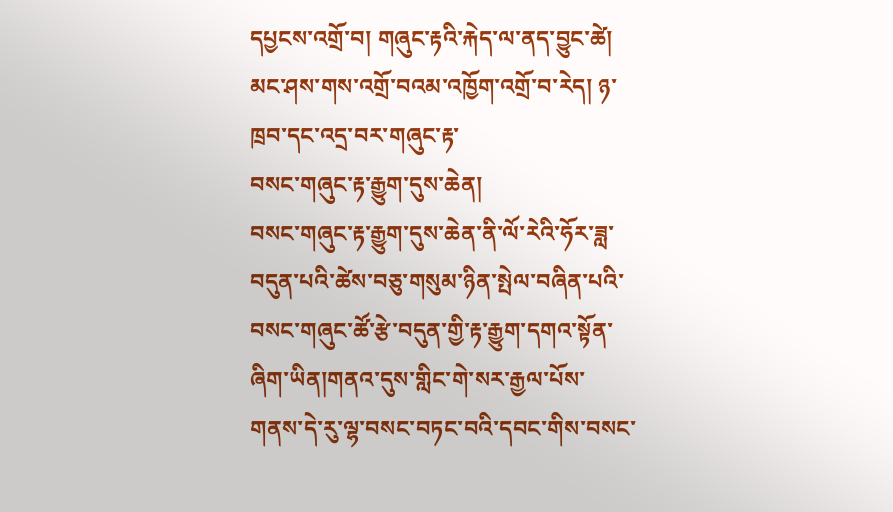དཔྱངས་འགྲོ་བ། གཞུང་རྟའི་རྐེད་ལ་ནད་བྱུང་ཚེ། མང་ཤས་གས་འགྲོ་བའམ་འཁྱོག་འགྲོ་བ་རེད། ཉ་ཁྲབ་དང་འདྲ་བར་གཞུང་རྟ་
བསང་གཞུང་རྟ་རྒྱུག་དུས་ཆེན།
བསང་གཞུང་རྟ་རྒྱུག་དུས་ཆེན་ནི་ལོ་རེའི་ཧོར་ཟླ་བདུན་པའི་ཚེས་བཅུ་གསུམ་ཉིན་སྤེལ་བཞིན་པའི་བསང་གཞུང་ཚོ་རྩེ་བདུན་གྱི་རྟ་རྒྱུག་དགའ་སྟོན་ཞིག་ཡིན།གནའ་དུས་གླིང་གེ་སར་རྒྱལ་པོས་གནས་དེ་རུ་ལྷ་བསང་བཏང་བའི་དབང་གིས་བསང་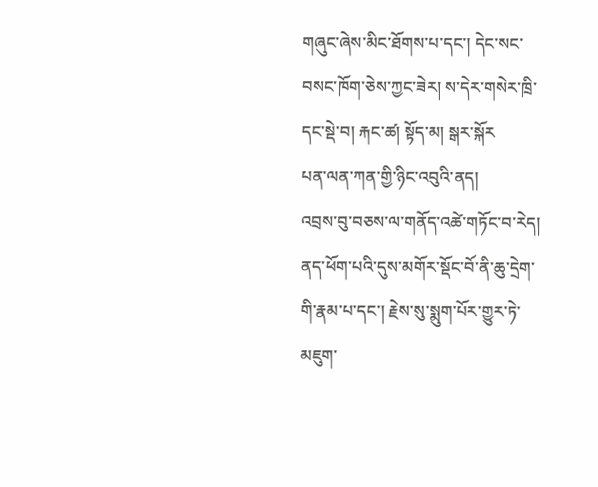གཞུང་ཞེས་མིང་ཐོགས་པ་དང་། དེང་སང་བསང་ཁོག་ཅེས་ཀྱང་ཟེར། ས་དེར་གསེར་ཁྲི་དང་སྡེ་བ། རྐང་ཚ། སྟོད་མ། སྒར་སྐོར
པན་ལན་ཀན་གྱི་ཉིང་འབུའི་ནད།
འབྲས་བུ་བཅས་ལ་གནོད་འཚེ་གཏོང་བ་རེད། ནད་ཕོག་པའི་དུས་མགོར་སྡོང་བོ་ནི་ཆུ་དྲེག་གི་རྣམ་པ་དང་། རྗེས་སུ་སྨུག་པོར་གྱུར་ཏེ་མཇུག་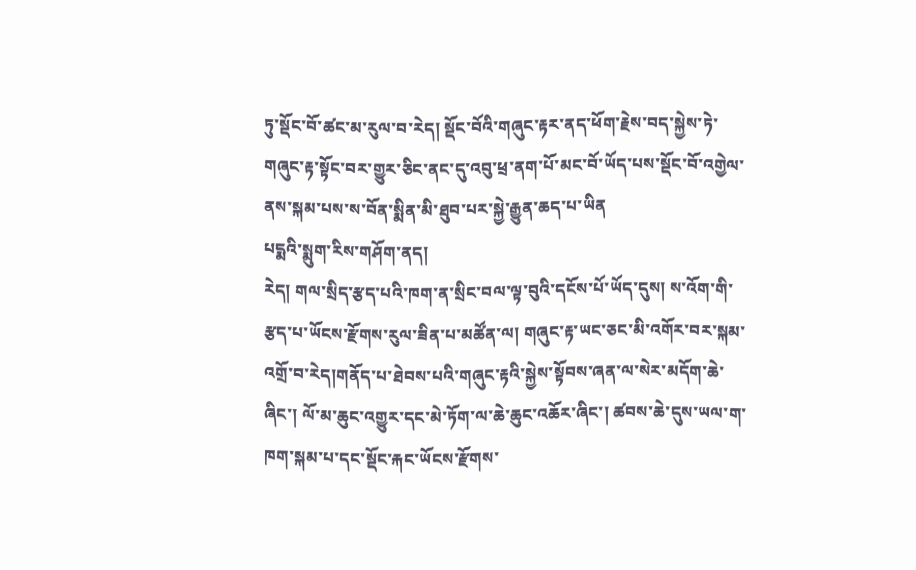ཏུ་སྡོང་བོ་ཚང་མ་རུལ་བ་རེད། སྡོང་བོའི་གཞུང་རྟར་ནད་ཕོག་རྗེས་བད་སྐྱེས་ཏེ་གཞུང་རྟ་སྟོང་བར་གྱུར་ཅིང་ནང་དུ་འབུ་ཕྲ་ནག་པོ་མང་བོ་ཡོད་པས་སྡོང་བོ་འགྱེལ་ནས་སྐམ་པས་ས་བོན་སྨིན་མི་ཐུབ་པར་སྐྱེ་རྒྱུན་ཆད་པ་ཡིན
པདྨའི་སྨུག་རིས་གཤོག་ནད།
རེད། གལ་སྲིད་རྩད་པའི་ཁག་ན་སྲིང་བལ་ལྟ་བུའི་དངོས་པོ་ཡོད་དུས། ས་འོག་གི་རྩད་པ་ཡོངས་རྫོགས་རུལ་ཟིན་པ་མཚོན་ལ། གཞུང་རྟ་ཡང་ཅང་མི་འགོར་བར་སྐམ་འགྲོ་བ་རེད།གནོད་པ་ཐེབས་པའི་གཞུང་རྟའི་སྐྱེས་སྟོབས་ཞན་ལ་སེར་མདོག་ཆེ་ཞིང་། ལོ་མ་ཆུང་འགྱུར་དང་མེ་ཏོག་ལ་ཆེ་ཆུང་འཆོར་ཞིང་། ཚབས་ཆེ་དུས་ཡལ་ག་ཁག་སྐམ་པ་དང་སྡོང་རྐང་ཡོངས་རྫོགས་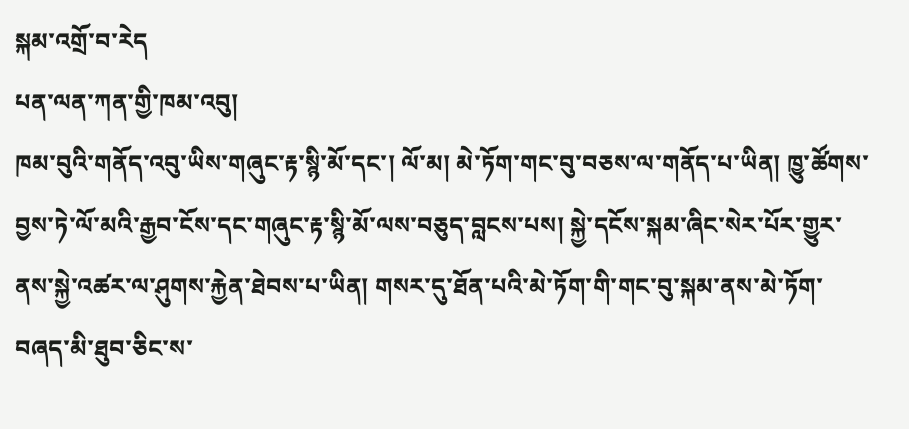སྐམ་འགྲོ་བ་རེད
པན་ལན་ཀན་གྱི་ཁམ་འབུ།
ཁམ་བུའི་གནོད་འབུ་ཡིས་གཞུང་རྟ་སྙི་མོ་དང་། ལོ་མ། མེ་ཏོག་གང་བུ་བཅས་ལ་གནོད་པ་ཡིན། ཁྱུ་ཚོགས་བྱས་ཏེ་ལོ་མའི་རྒྱབ་ངོས་དང་གཞུང་རྟ་སྙི་མོ་ལས་བཅུད་བླངས་པས། སྐྱེ་དངོས་སྐམ་ཞིང་སེར་པོར་གྱུར་ནས་སྐྱེ་འཚར་ལ་ཤུགས་རྐྱེན་ཐེབས་པ་ཡིན། གསར་དུ་ཐོན་པའི་མེ་ཏོག་གི་གང་བུ་སྐམ་ནས་མེ་ཏོག་བཞད་མི་ཐུབ་ཅིང་ས་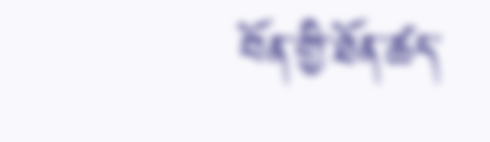བོན་གྱི་ཐོན་ཚད་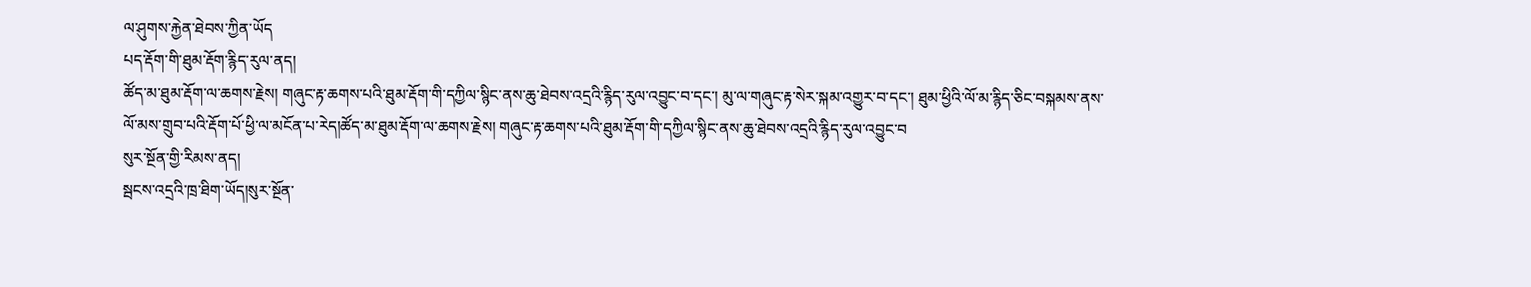ལ་ཤུགས་རྐྱེན་ཐེབས་ཀྱིན་ཡོད
པད་རྡོག་གི་ཐུམ་རྡོག་རྙིད་རུལ་ནད།
ཚོད་མ་ཐུམ་རྡོག་ལ་ཆགས་རྗེས། གཞུང་རྟ་ཆགས་པའི་ཐུམ་རྡོག་གི་དཀྱིལ་སྙིང་ནས་ཆུ་ཐེབས་འདྲའི་རྙིད་རུལ་འབྱུང་བ་དང་། མུ་ལ་གཞུང་རྟ་སེར་སྐམ་འགྱུར་བ་དང་། ཐུམ་ཕྱིའི་ལོ་མ་རྙིད་ཅིང་བསྐམས་ནས་ལོ་མས་གྲུབ་པའི་རྡོག་པོ་ཕྱི་ལ་མངོན་པ་རེད།ཚོད་མ་ཐུམ་རྡོག་ལ་ཆགས་རྗེས། གཞུང་རྟ་ཆགས་པའི་ཐུམ་རྡོག་གི་དཀྱིལ་སྙིང་ནས་ཆུ་ཐེབས་འདྲའི་རྙིད་རུལ་འབྱུང་བ
སུར་སྔོན་གྱི་རིམས་ནད།
སྦངས་འདྲའི་ཁྲ་ཐིག་ཡོད།སུར་སྔོན་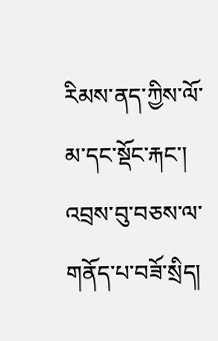རིམས་ནད་ཀྱིས་ལོ་མ་དང་སྡོང་རྐང་། འབྲས་བུ་བཅས་ལ་གནོད་པ་བཟོ་སྲིད།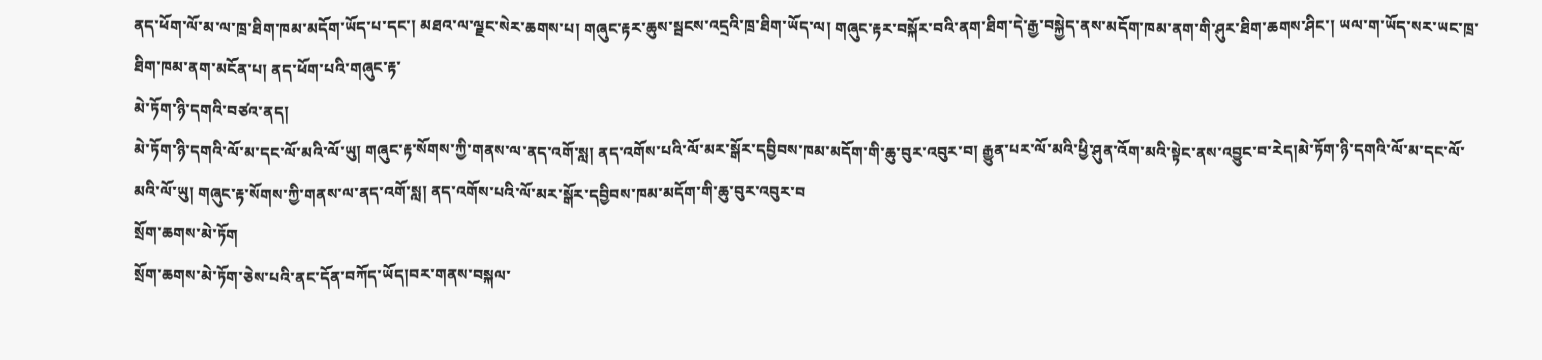ནད་ཕོག་ལོ་མ་ལ་ཁྲ་ཐིག་ཁམ་མདོག་ཡོད་པ་དང་། མཐའ་ལ་ལྗང་སེར་ཆགས་པ། གཞུང་རྟར་ཆུས་སྦངས་འདྲའི་ཁྲ་ཐིག་ཡོད་ལ། གཞུང་རྟར་བསྐོར་བའི་ནག་ཐིག་དེ་རྒྱ་བསྐྱེད་ནས་མདོག་ཁམ་ནག་གི་ཤུར་ཐིག་ཆགས་ཤིང་། ཡལ་ག་ཡོད་སར་ཡང་ཁྲ་ཐིག་ཁམ་ནག་མངོན་པ། ནད་ཕོག་པའི་གཞུང་རྟ་
མེ་ཏོག་ཉི་དགའི་བཙའ་ནད།
མེ་ཏོག་ཉི་དགའི་ལོ་མ་དང་ལོ་མའི་ལོ་ཡུ། གཞུང་རྟ་སོགས་ཀྱི་གནས་ལ་ནད་འགོ་སླ། ནད་འགོས་པའི་ལོ་མར་སྒོར་དབྱིབས་ཁམ་མདོག་གི་ཆུ་བུར་འབུར་བ། རྒྱུན་པར་ལོ་མའི་ཕྱི་ཤུན་འོག་མའི་སྟེང་ནས་འབྱུང་བ་རེད།མེ་ཏོག་ཉི་དགའི་ལོ་མ་དང་ལོ་མའི་ལོ་ཡུ། གཞུང་རྟ་སོགས་ཀྱི་གནས་ལ་ནད་འགོ་སླ། ནད་འགོས་པའི་ལོ་མར་སྒོར་དབྱིབས་ཁམ་མདོག་གི་ཆུ་བུར་འབུར་བ
སྲོག་ཆགས་མེ་ཏོག
སྲོག་ཆགས་མེ་ཏོག་ཅེས་པའི་ནང་དོན་བཀོད་ཡོད།བར་གནས་བསྐལ་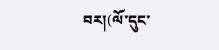བར།(ལོ་དུང་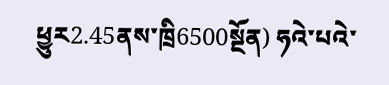ཕྱུར2.45ནས་ཁྲི6500སྔོན) ཧའེ་པའེ་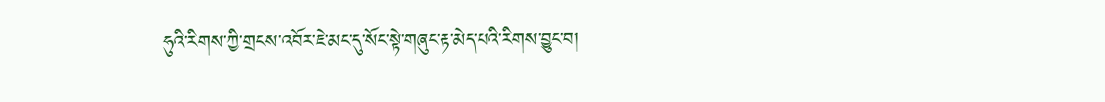ཧུའི་རིགས་ཀྱི་གྲངས་འབོར་ཇེ་མང་དུ་སོང་སྟེ་གཞུང་རྟ་མེད་པའི་རིགས་བྱུང་བ།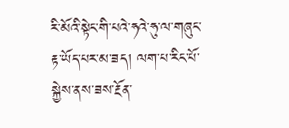རི་མོའི་སྟེང་གི་པའེ་ཧའེ་ཧུ་ལ་གཞུང་རྟ་ཡོད་པར་མ་ཟད། ལག་པ་རིང་པོ་སྐྱེས་ནས་ཟས་རྔོན་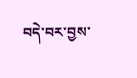བདེ་བར་བྱས་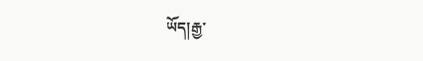ཡོད།རྒྱ་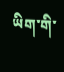ཡིག་གི་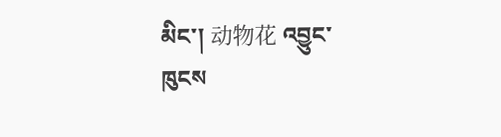མིང་། 动物花 འབྱུང་ཁུངས